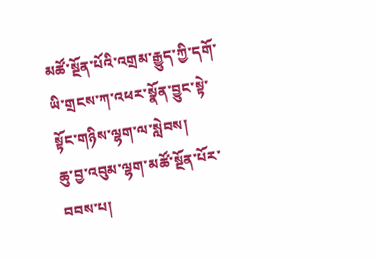མཚོ་སྔོན་པོའི་འགྲམ་རྒྱུད་ཀྱི་དགོ་ཡི་གྲངས་ཀ་འཕར་སྣོན་བྱུང་སྟེ་སྟོང་གཉིས་ལྷག་ལ་སླེབས།
ཆུ་བྱ་འབུམ་ལྷག་མཚོ་སྔོན་པོར་བབས་པ།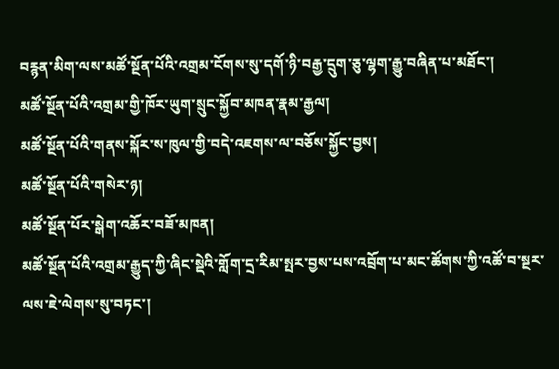བརྙན་མིག་ལས་མཚོ་སྔོན་པོའི་འགྲམ་ངོགས་སུ་དགོ་ཉི་བརྒྱ་དྲུག་ཅུ་ལྷག་རྒྱུ་བཞིན་པ་མཐོང་།
མཚོ་སྔོན་པོའི་འགྲམ་གྱི་ཁོར་ཡུག་སྲུང་སྐྱོབ་མཁན་རྣམ་རྒྱལ།
མཚོ་སྔོན་པོའི་གནས་སྐོར་ས་ཁུལ་གྱི་བདེ་འཇགས་ལ་བཅོས་སྐྱོང་བྱས།
མཚོ་སྔོན་པོའི་གསེར་ཉ།
མཚོ་སྔོན་པོར་སྒེག་འཆོར་བཟོ་མཁན།
མཚོ་སྔོན་པོའི་འགྲམ་རྒྱུད་ཀྱི་ཞིང་སྡེའི་གློག་དྲ་རིམ་སྤར་བྱས་པས་འབྲོག་པ་མང་ཚོགས་ཀྱི་འཚོ་བ་སྔར་ལས་ཇེ་ལེགས་སུ་བཏང་།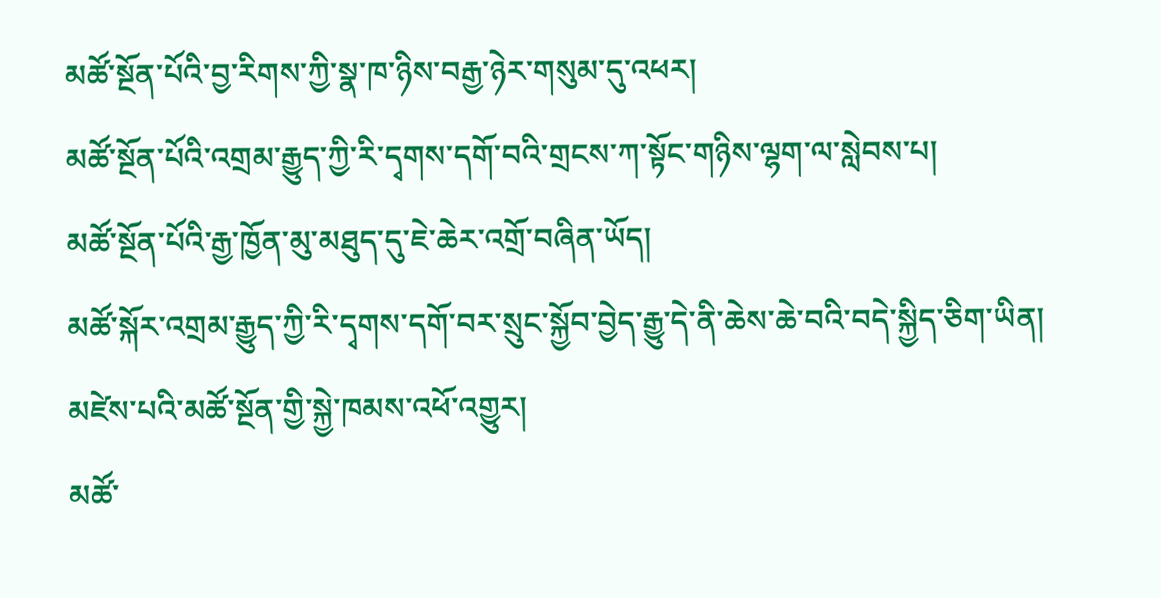མཚོ་སྔོན་པོའི་བྱ་རིགས་ཀྱི་སྣ་ཁ་ཉིས་བརྒྱ་ཉེར་གསུམ་དུ་འཕར།
མཚོ་སྔོན་པོའི་འགྲམ་རྒྱུད་ཀྱི་རི་དྭགས་དགོ་བའི་གྲངས་ཀ་སྟོང་གཉིས་ལྷག་ལ་སླེབས་པ།
མཚོ་སྔོན་པོའི་རྒྱ་ཁྱོན་མུ་མཐུད་དུ་ཇེ་ཆེར་འགྲོ་བཞིན་ཡོད།
མཚོ་སྐོར་འགྲམ་རྒྱུད་ཀྱི་རི་དྭགས་དགོ་བར་སྲུང་སྐྱོབ་བྱེད་རྒྱུ་དེ་ནི་ཆེས་ཆེ་བའི་བདེ་སྐྱིད་ཅིག་ཡིན།
མཛེས་པའི་མཚོ་སྔོན་གྱི་སྐྱེ་ཁམས་འཕོ་འགྱུར།
མཚོ་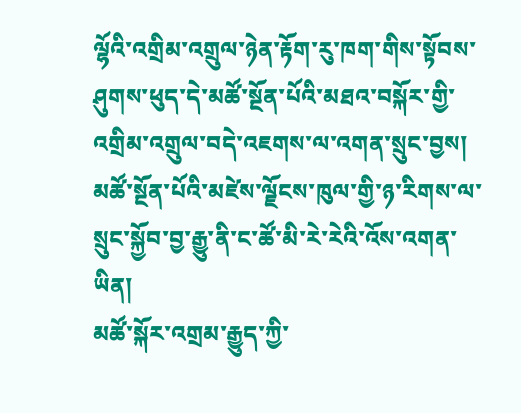ལྷོའི་འགྲིམ་འགྲུལ་ཉེན་རྟོག་རུ་ཁག་གིས་སྟོབས་ཤུགས་ཕུད་དེ་མཚོ་སྔོན་པོའི་མཐའ་བསྐོར་གྱི་འགྲིམ་འགྲུལ་བདེ་འཇགས་ལ་འགན་སྲུང་བྱས།
མཚོ་སྔོན་པོའི་མཛེས་ལྗོངས་ཁུལ་གྱི་ཉ་རིགས་ལ་སྲུང་སྐྱོབ་བྱ་རྒྱུ་ནི་ང་ཚོ་མི་རེ་རེའི་འོས་འགན་ཡིན།
མཚོ་སྐོར་འགྲམ་རྒྱུད་ཀྱི་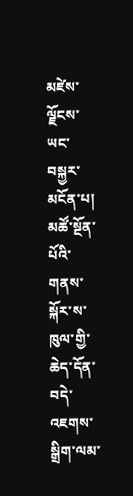མཛེས་ལྗོངས་ཡང་བསྐྱར་མངོན་པ།
མཚོ་སྔོན་པོའི་གནས་སྐོར་ས་ཁུལ་གྱི་ཆེད་དོན་བདེ་འཇགས་སྒྲིག་ལམ་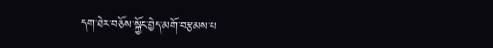དག་ཐེར་བཅོས་སྐྱོང་བྱེད་མགོ་བརྩམས་པ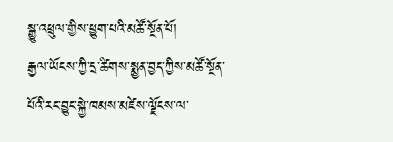སྒྱུ་འཕྲུལ་གྱིས་ཕྱུག་པའི་མཚོ་སྔོན་པོ།
རྒྱལ་ཡོངས་ཀྱི་དྲ་ཚིགས་སྨྱན་བྱད་ཀྱིས་མཚོ་སྔོན་པོའི་རང་བྱུང་སྐྱེ་ཁམས་མཛེས་ལྗོངས་ལ་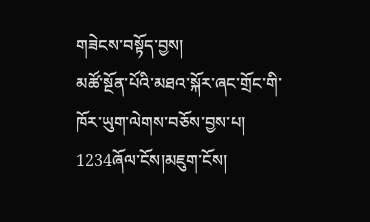གཟེངས་བསྟོད་བྱས།
མཚོ་སྔོན་པོའི་མཐའ་སྐོར་ཞང་གྲོང་གི་ཁོར་ཡུག་ལེགས་བཅོས་བྱས་པ།
1234ཞོལ་ངོས།མཇུག་ངོས།